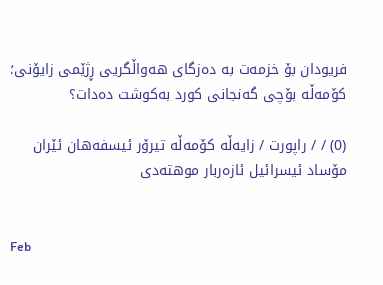فریودان بۆ خزمەت بە دەزگای هەواڵگریی ڕژێمی زایۆنی؛ کۆمەڵە بۆچی گەنجانی کورد بەکوشت دەدات؟

(0) / / راپورت / زایەڵە کۆمەڵە تیرۆر ئیسفەهان ئێران مۆساد ئیسرائیل ئازەربار موهتەدی


Feb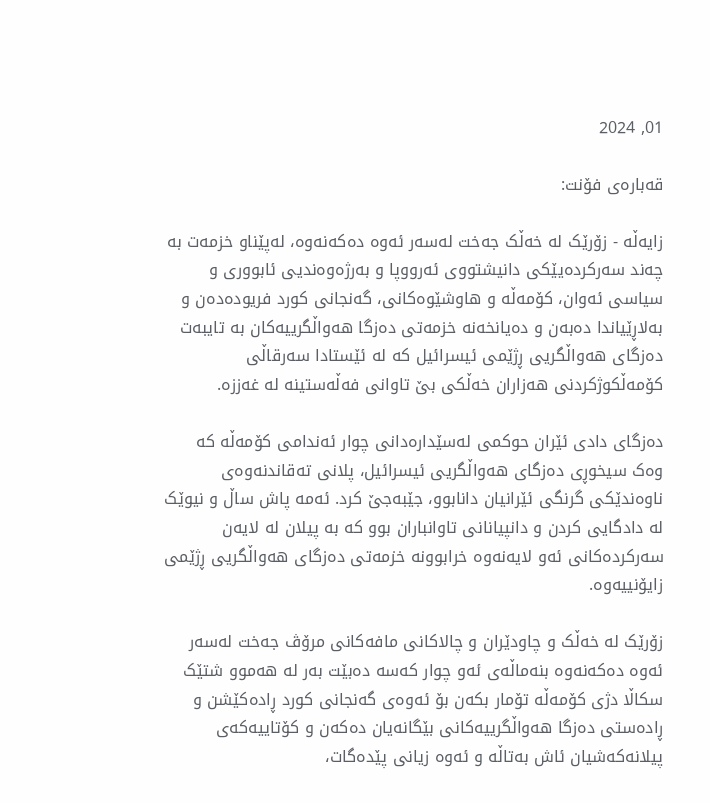01, 2024

قەبارەی فۆنت:

زایەڵە - زۆرێک لە خەڵک جەخت لەسەر ئەوە دەکەنەوە، لەپێناو خزمەت بە چەند سەرکردەیێکی دانیشتووی ئەرووپا و بەرژەوەندیی ئابووری و سیاسی ئەوان، کۆمەڵە و هاوشێوەکانی، گەنجانی کورد فریودەدەن و بەلاڕێیاندا دەبەن و دەیانخەنە خزمەتی دەزگا هەواڵگرییەکان بە تایبەت دەزگای هەواڵگریی ڕژێمی ئیسرائیل کە لە ئێستادا سەرقاڵی کۆمەڵکوژکردنی هەزاران خەڵکی بێ تاوانی فەڵەستینە لە غەززە.

دەزگای دادی ئێران حوکمی لەسێدارەدانی چوار ئەندامی کۆمەڵە کە وەک سیخوڕی دەزگای هەواڵگریی ئیسرائیل، پلانی تەقاندنەوەی ناوەندێکی گرنگی ئێرانیان دانابوو، جێبەجێ کرد. ئەمە پاش ساڵ و نیوێک لە دادگایی کردن و دانپیانانی تاوانباران بوو کە بە پیلان لە لایەن سەرکردەکانی ئەو لایەنەوە خرابوونە خزمەتی دەزگای هەواڵگریی ڕژێمی زایۆنییەوە.

زۆرێک لە خەڵک و چاودێران و چالاکانی مافەکانی مرۆڤ جەخت لەسەر ئەوە دەکەنەوە بنەماڵەی ئەو چوار کەسە دەبێت بەر لە هەموو شتێک سکاڵا دژی کۆمەڵە تۆمار بکەن بۆ ئەوەی گەنجانی کورد ڕادەکێشن و ڕادەستی دەزگا هەواڵگرییەکانی بێگانەیان دەکەن و کۆتاییەکەی پیلانەکەشیان ئاش بەتاڵە و ئەوە زیانی پێدەگات،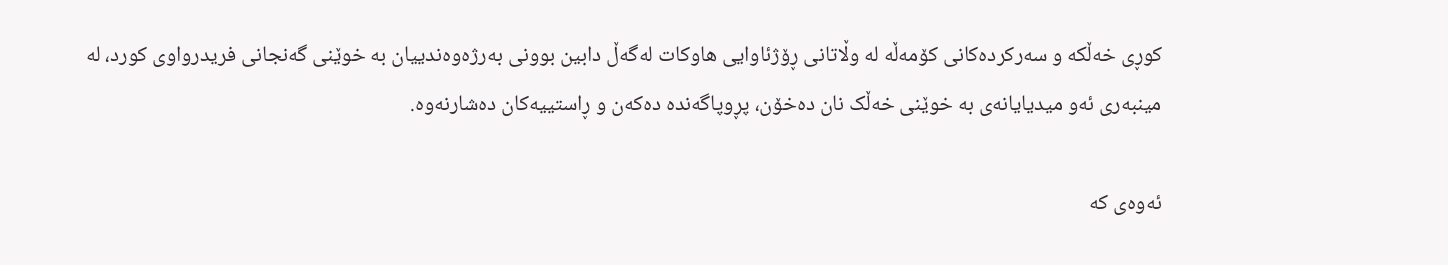کوڕی خەڵکە و سەرکردەکانی کۆمەڵە لە وڵاتانی ڕۆژئاوایی هاوکات لەگەڵ دابین بوونی بەرژەوەندییان بە خوێنی گەنجانی فریدرواوی کورد، لە مینبەری ئەو میدیایانەی بە خوێنی خەڵک نان دەخۆن، پڕوپاگەندە دەکەن و ڕاستییەکان دەشارنەوە.

ئەوەی کە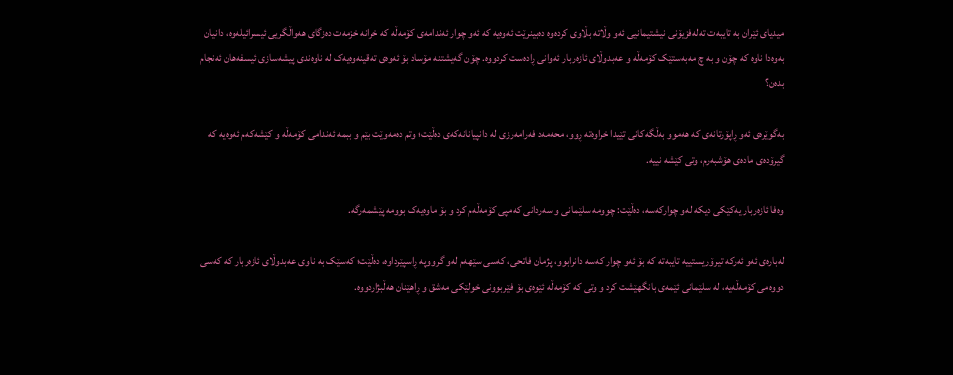میدیای ئێران بە تایبەت تەلەفزیۆنی نیشتیمانیی ئەو وڵاتە بڵاوی کردەوە دەبینرێت ئەوەیە کە ئەو چوار ئەندامەی کۆمەڵە کە خرانە خزمەت دەزگای هەواڵگریی ئیسرائیلەوە، دانیان بەوەدا ناوە کە چۆن و بە چ مەبەستێک کۆمەڵە و عەبدوڵای ئازەربار ئەوانی ڕادەست کردووە. چۆن گەیشتنە مۆساد بۆ ئەوەی تەقینەوەیەک لە ناوەندی پیشەسازی ئیسفەهان ئەنجام بدەن؟

بەگوێرەی ئەو ڕاپۆرتانەی کە هەموو بەڵگەکانی تێیدا خراوەتە ڕوو، محەمەد فەرامەرزی لە دانپیانانەکەی دەڵێت؛ وتم دەمەوێت بێم و ببمە ئەندامی کۆمەڵە و کێشەکەم ئەوەیە کە گیرۆدەی مادەی هۆشبەرم، وتی کێشە نییە.

وەفا ئازەربار یەکێکی دیکە لەو چوارکەسە، دەڵێت: چوومە سلێمانی و سەردانی کەمپی کۆمەڵەم کرد و بۆ ماوەیەک بوومە پێشمەرگە.

لەبارەی ئەو ئەرکە تیرۆریستییە تایبەتە کە بۆ ئەو چوار کەسە دانرابوو، پژمان فاتحی، کەسی سێهەم لەو گرووپە ڕاسپێرداوە، دەڵێت؛ کەسێک بە ناوی عەبدوڵای ئازەربار کە کەسی دووەمی کۆمەڵەیە، لە سلێمانی ئێمەی بانگهێشت کرد و وتی کە کۆمەڵە ئێوەی بۆ فێربوونی خولێکی مەشق و ڕاهێنان هەڵبژاردووە.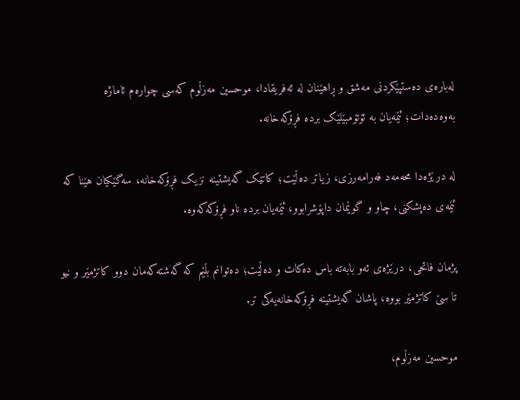لەبارەی دەستپێکردنی مەشق و ڕاهێنان لە ئەفریقادا، موحسین مەزڵوم کەسی چوارەم ئاماژە بەوەدەدات؛ ئێمەیان بە ئۆتۆمبێلێک بردە فڕۆکەخانە.

لە درێژەدا محەمەد فەرامەرزی، زیاتر دەڵێت؛ کاتێک گەیشتینە نزیک فڕۆکەخانە، سەگێکیان هێنا کە ئێمەی دەپشکنی، چاو و گوێمان داپۆشرابوو، ئێمەیان بردە ناو فڕۆکەکەوە.

پژمان فاتحی، درێژەی ئەو بابەتە باس دەکات و دەڵێت؛ دەتوانم بڵێم کە گەشتەکەمان دوو کاتژمێر و نیو تا سێ کاتژمێر بووە، پاشان گەیشتینە فڕۆکەخانەیەکی تر.

موحسین مەزڵوم،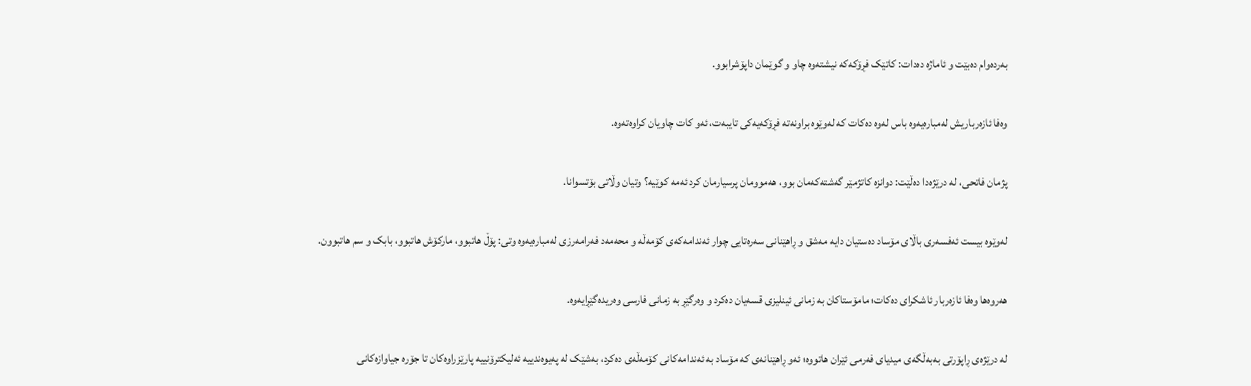بەردەوام دەبێت و ئاماژە دەدات: کاتێک فڕۆکەکە نیشتەوە چاو و گوێمان داپۆشرابوو.

وەفا ئازەرباریش لەمبارەیەوە باس لەوە دەکات کە لەوێوە براونەتە فڕۆکەیەکی تایبەت، ئەو کات چاویان کراوەتەوە.

پژمان فاتحی، لە درێژەدا دەڵێت: دوانزە کاتژمێر گەشتەکەمان بوو، هەموومان پرسیارمان کرد ئەمە کوێیە؟ وتیان وڵاتی بۆتسوانا.

لەوێوە بیست ئەفسەری باڵای مۆساد دەستیان دایە مەشق و ڕاهێنانی سەرەتایی چوار ئەندامەکەی کۆمەڵە و محەمەد فەرامەرزی لەمبارەیەوە وتی: پۆڵ هاتبوو، مارکۆش هاتبوو، بابک و سم هاتبوون.

هەروەها وەفا ئازەربار ئاشکرای دەکات؛ مامۆستاکان بە زمانی ئینلیزی قسەیان دەکرد و وەرگێڕ بە زمانی فارسی وەریدەگێڕایەوە.

لە درێژەی ڕاپۆرتی بەبەڵگەی میدیای فەرمی ئێران هاتووە؛ ئەو ڕاهێنانەی کە مۆساد بە ئەندامەکانی کۆمەڵەی دەکرد، بەشێک لە پەیوەندییە ئەلیکترۆنییە پارێزراوەکان تا جۆرە جیاوازەکانی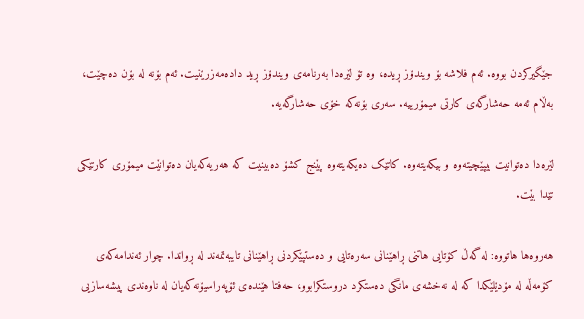جێگیرکردن بووە. ئەم فلاشە بۆ ویندۆز ڕیدە، وە تۆ لێرەدا بەرنامەی ویندۆز ڕید دادەمەزرێنیت. ئەم بۆنە لە بۆن دەچێت، بەڵام ئەمە حەشارگەی کارتی میمۆرییە. سەری بۆنەکە خۆی حەشارگەیە.

لێرەدا دەتوانیت بیپێچیتەوە و بیکەیتەوە. کاتێک دەیکەیتەوە پێنج کشۆ دەبینیت کە هەریەکەیان دەتوانێت میمۆری کارتێکی تێدا بێت.

هەروەها هاتووە: لە گەڵ کۆتایی هاتنی ڕاهێنانی سەرەتایی و دەستپێکردنی ڕاهێنانی تایبەتمەند لە ڕواندا. چوار ئەندامەکەی کۆمەڵە لە مۆدێلێکدا کە لە نەخشەی مانگی دەستکرد دروستکرابوو، حەفتا هێندەی ئۆپەراسیۆنەکەیان لە ناوەندی پیشەسازیی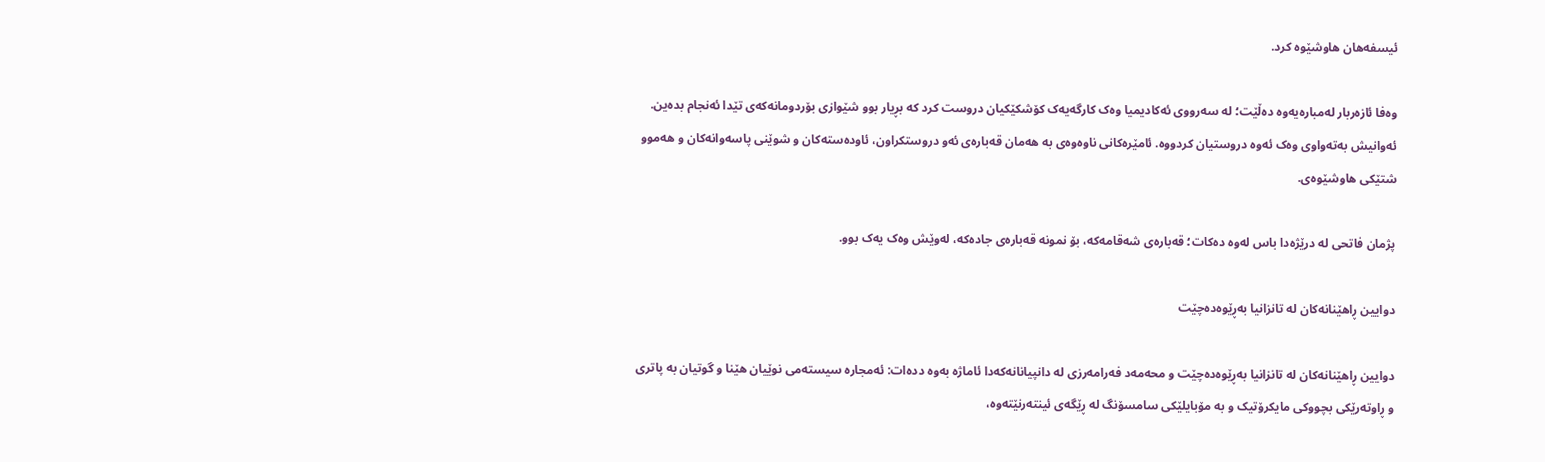ئیسفەهان ھاوشێوە کرد.

وەفا ئازەربار لەمبارەیەوە دەڵێت؛ لە سەرووی ئەکادیمیا وەک کارگەیەک کۆشکێکیان دروست کرد کە بڕیار بوو شێوازی بۆردومانەکەی تێدا ئەنجام بدەین. ئەوانیش بەتەواوی وەک ئەوە دروستیان کردووە. ئامێرەکانی ناوەوەی بە هەمان قەبارەی ئەو دروستکراون، ئاودەستەکان و شوێنی پاسەوانەکان و هەموو شتێکی هاوشێوەی.

پژمان فاتحی لە درێژەدا باس لەوە دەکات؛ قەبارەی شەقامەکە، بۆ نمونە قەبارەی جادەکە، لەوێش وەک یەک بوو.

دوایین ڕاهێنانەکان لە تانزانیا بەڕێوەدەچێت

دوایین ڕاهێنانەکان لە تانزانیا بەڕێوەدەچێت و محەمەد فەرامەرزی لە دانپیانانەکەدا ئاماژە بەوە ددەات: ئەمجارە سیستەمی نوێیان هێنا و گوتیان بە پاتری و ڕاوتەرێکی بچووکی مایکرۆتیک و بە مۆبایلێکی سامسۆنگ لە ڕێگەی ئینتەرنێتەوە،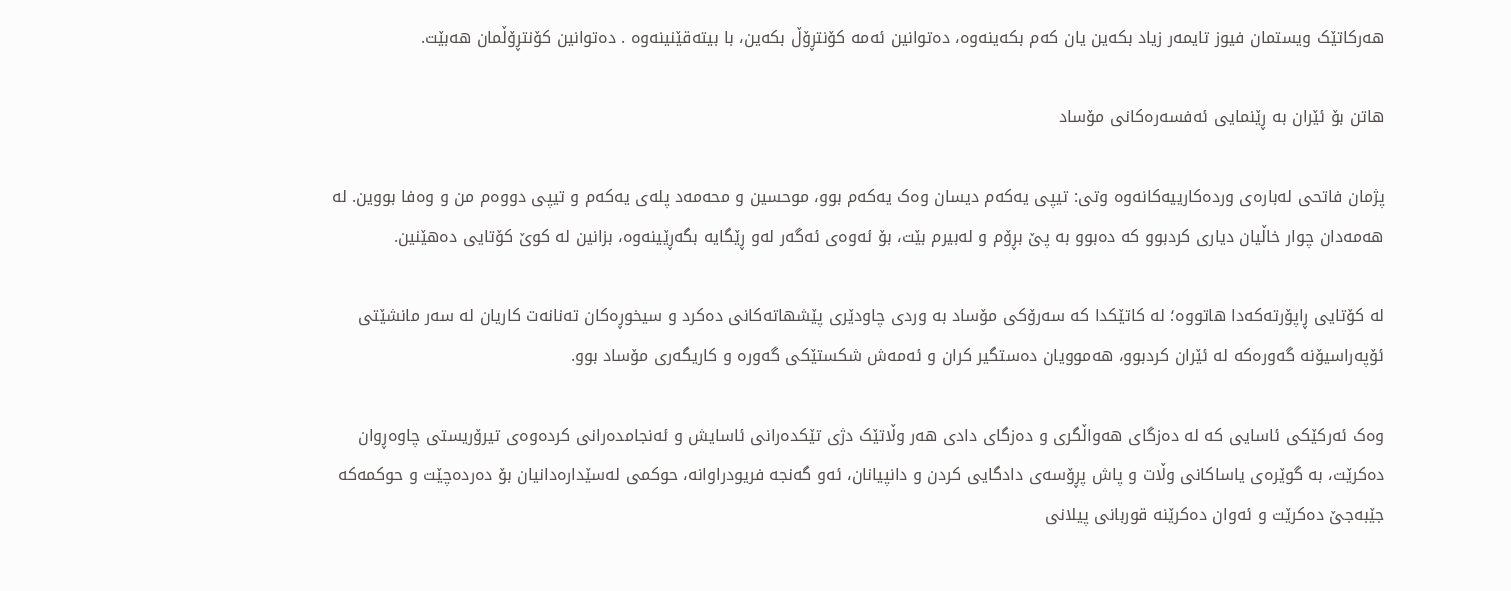هەرکاتێک ویستمان فیوز تایمەر زیاد بکەین یان کەم بکەینەوە، دەتوانین ئەمە کۆنتڕۆڵ بکەین، با بیتەقێنینەوە . دەتوانین کۆنتڕۆڵمان هەبێت.

هاتن بۆ ئێران بە ڕێنمایی ئەفسەرەکانی مۆساد

پژمان فاتحی لەبارەی وردەکارییەکانەوە وتی: تیپی یەکەم دیسان وەک یەکەم بوو، موحسین و محەمەد پلەی یەکەم و تیپی دووەم من و وەفا بووین. لە هەمەدان چوار خاڵیان دیاری کردبوو کە دەبوو بە پێ بڕۆم و لەبیرم بێت، بۆ ئەوەی ئەگەر لەو ڕێگایە بگەڕێینەوە، بزانین لە کوێ کۆتایی دەهێنین.

لە کۆتایی ڕاپۆرتەکەدا هاتووە؛ لە کاتێکدا کە سەرۆکی مۆساد بە وردی چاودێری پێشهاتەکانی دەکرد و سیخوڕەکان تەنانەت کاریان لە سەر مانشێتی ئۆپەراسیۆنە گەورەکە لە ئێران کردبوو، هەموویان دەستگیر کران و ئەمەش شکستێکی گەورە و کاریگەری مۆساد بوو.

وەک ئەرکێکی ئاسایی کە لە دەزگای هەواڵگری و دەزگای دادی هەر وڵاتێک دژی تێکدەرانی ئاسایش و ئەنجامدەرانی کردەوەی تیرۆریستی چاوەڕوان دەکرێت، بە گوێرەی یاساکانی وڵات و پاش پڕۆسەی دادگایی کردن و دانپیانان، ئەو گەنجە فریودراوانە، حوکمی لەسێدارەدانیان بۆ دەردەچێت و حوکمەکە جێبەجێ دەکرێت و ئەوان دەکرێنە قوربانی پیلانی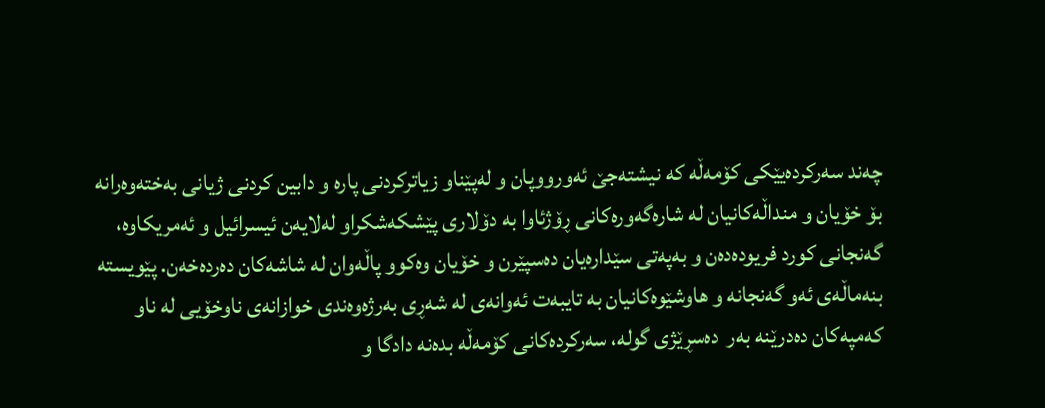چەند سەرکردەیێکی کۆمەڵە کە نیشتەجێ ئەورووپان و لەپێناو زیاترکردنی پارە و دابین کردنی ژیانی بەختەوەرانە بۆ خۆیان و منداڵەکانیان لە شارەگەورەکانی ڕۆژئاوا بە دۆلاری پێشکەشکراو لەلایەن ئیسرائیل و ئەمریکاوە، گەنجانی کورد فریودەدەن و بەپەتی سێدارەیان دەسپێرن و خۆیان وەکوو پاڵەوان لە شاشەکان دەردەخەن. پێویستە بنەماڵەی ئەو گەنجانە و هاوشێوەکانیان بە تایبەت ئەوانەی لە شەڕی بەرژەوەندی خوازانەی ناوخۆیی لە ناو کەمپەکان دەدرێنە بەر  دەسڕێژی گولە، سەرکردەکانی کۆمەڵە بدەنە دادگا و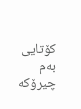کۆتایی بەم چیرۆکە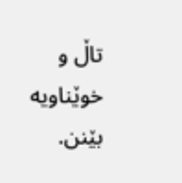تاڵ و خوێناویە بێنن.